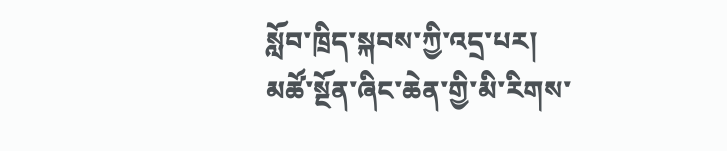སློབ་ཁྲིད་སྐབས་ཀྱི་འདྲ་པར།
མཚོ་སྔོན་ཞིང་ཆེན་གྱི་མི་རིགས་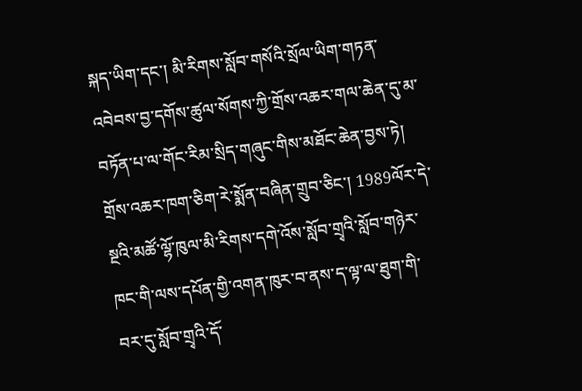སྐད་ཡིག་དང་། མི་རིགས་སློབ་གསོའི་སྲོལ་ཡིག་གཏན་འབེབས་བྱ་དགོས་ཚུལ་སོགས་ཀྱི་གྲོས་འཆར་གལ་ཆེན་དུ་མ་བཏོན་པ་ལ་གོང་རིམ་སྲིད་གཞུང་གིས་མཐོང་ཆེན་བྱས་ཏེ། གྲོས་འཆར་ཁག་ཅིག་རེ་སྨོན་བཞིན་གྲུབ་ཅིང་། 1989ལོར་དེ་སྔའི་མཚོ་ལྷོ་ཁུལ་མི་རིགས་དགེ་འོས་སློབ་གྲྭའི་སློབ་གཉེར་ཁང་གི་ལས་དཔོན་གྱི་འགན་ཁུར་བ་ནས་ད་ལྟ་ལ་ཐུག་གི་བར་དུ་སློབ་གྲྭའི་དོ་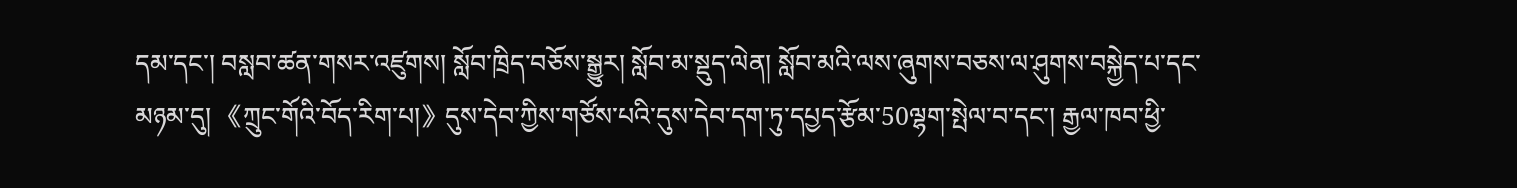དམ་དང་། བསླབ་ཚན་གསར་འཛུགས། སློབ་ཁྲིད་བཅོས་སྒྱུར། སློབ་མ་སྡུད་ལེན། སློབ་མའི་ལས་ཞུགས་བཅས་ལ་ཤུགས་བསྐྱེད་པ་དང་མཉམ་དུ། 《ཀྲུང་གོའི་བོད་རིག་པ།》དུས་དེབ་ཀྱིས་གཙོས་པའི་དུས་དེབ་དག་ཏུ་དཔྱད་རྩོམ་50ལྷག་སྤེལ་བ་དང་། རྒྱལ་ཁབ་ཕྱི་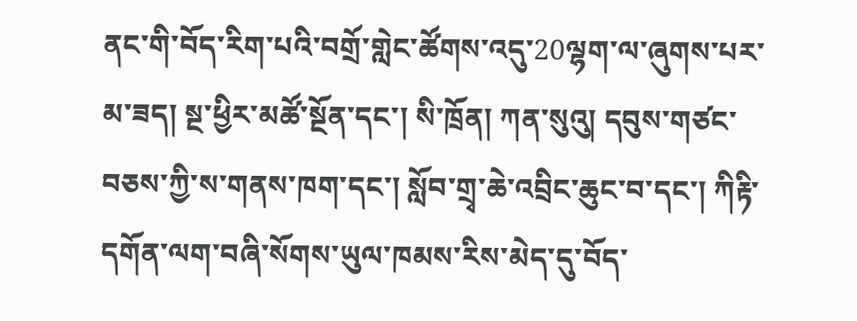ནང་གི་བོད་རིག་པའི་བགྲོ་གླེང་ཚོགས་འདུ་20ལྷག་ལ་ཞུགས་པར་མ་ཟད། སྔ་ཕྱིར་མཚོ་སྔོན་དང་། སི་ཁྲོན། ཀན་སུའུ། དབུས་གཙང་བཅས་ཀྱི་ས་གནས་ཁག་དང་། སློབ་གྲྭ་ཆེ་འབྲིང་ཆུང་བ་དང་། ཀིརྟི་དགོན་ལག་བཞི་སོགས་ཡུལ་ཁམས་རིས་མེད་དུ་བོད་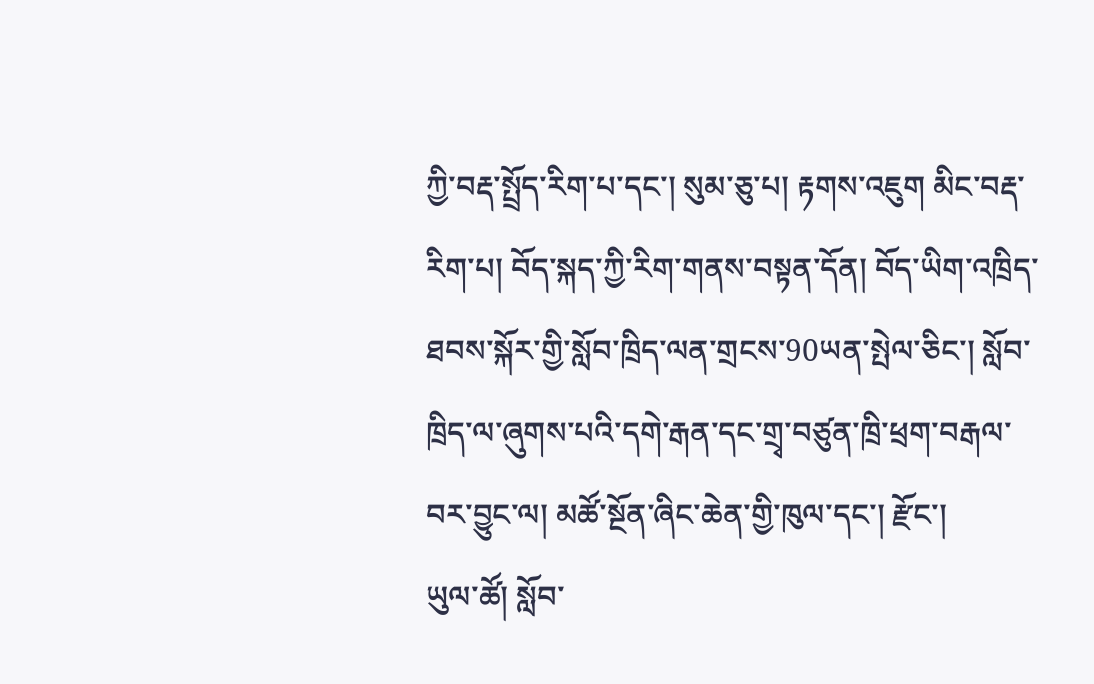ཀྱི་བརྡ་སྤྲོད་རིག་པ་དང་། སུམ་ཅུ་པ། རྟགས་འཇུག མིང་བརྡ་རིག་པ། བོད་སྐད་ཀྱི་རིག་གནས་བསྟན་དོན། བོད་ཡིག་འཁྲིད་ཐབས་སྐོར་གྱི་སློབ་ཁྲིད་ལན་གྲངས་90ཡན་སྤེལ་ཅིང་། སློབ་ཁྲིད་ལ་ཞུགས་པའི་དགེ་རྒན་དང་གྲྭ་བཙུན་ཁྲི་ཕྲག་བརྒལ་བར་བྱུང་ལ། མཚོ་སྔོན་ཞིང་ཆེན་གྱི་ཁུལ་དང་། རྫོང་།
ཡུལ་ཚོ། སློབ་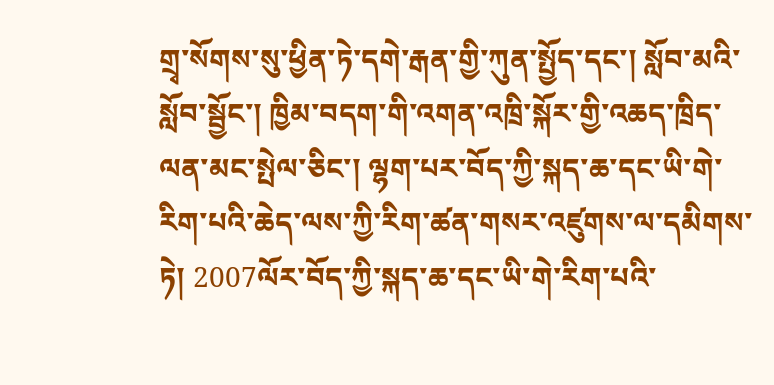གྲྭ་སོགས་སུ་ཕྱིན་ཏེ་དགེ་རྒན་གྱི་ཀུན་སྤྱོད་དང་། སློབ་མའི་སློབ་སྦྱོང་། ཁྱིམ་བདག་གི་འགན་འཁྲི་སྐོར་གྱི་འཆད་ཁྲིད་ལན་མང་སྤེལ་ཅིང་། ལྷག་པར་བོད་ཀྱི་སྐད་ཆ་དང་ཡི་གེ་རིག་པའི་ཆེད་ལས་ཀྱི་རིག་ཚན་གསར་འཛུགས་ལ་དམིགས་ཏེ། 2007ལོར་བོད་ཀྱི་སྐད་ཆ་དང་ཡི་གེ་རིག་པའི་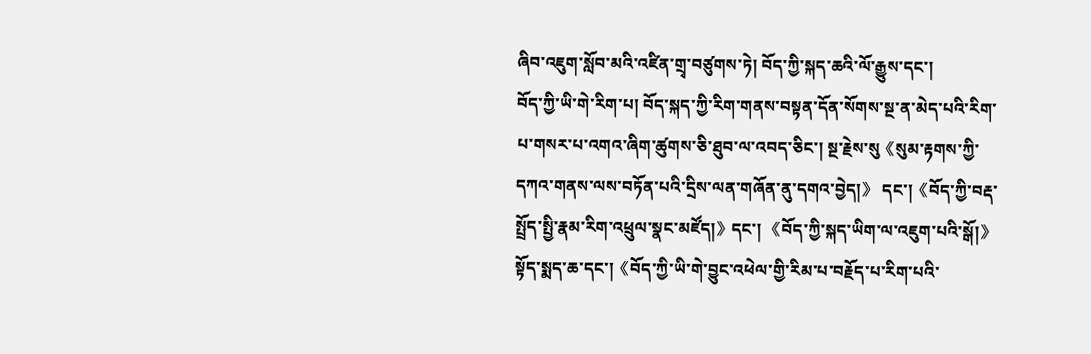ཞིབ་འཇུག་སློབ་མའི་འཛིན་གྲྭ་བཙུགས་ཏེ། བོད་ཀྱི་སྐད་ཆའི་ལོ་རྒྱུས་དང་།
བོད་ཀྱི་ཡི་གེ་རིག་པ། བོད་སྐད་ཀྱི་རིག་གནས་བསྟན་དོན་སོགས་སྔ་ན་མེད་པའི་རིག་པ་གསར་པ་འགའ་ཞིག་ཚུགས་ཅི་ཐུབ་ལ་འབད་ཅིང་། སྔ་རྗེས་སུ《སུམ་རྟགས་ཀྱི་དཀའ་གནས་ལས་བཏོན་པའི་དྲིས་ལན་གཞོན་ནུ་དགའ་བྱེད།》 དང་།《བོད་ཀྱི་བརྡ་སྤྲོད་སྤྱི་རྣམ་རིག་འཕྲུལ་སྣང་མཛོད།》དང་། 《བོད་ཀྱི་སྐད་ཡིག་ལ་འཇུག་པའི་སྒོ།》སྟོད་སྨད་ཆ་དང་།《བོད་ཀྱི་ཡི་གེ་བྱུང་འཕེལ་གྱི་རིམ་པ་བརྗོད་པ་རིག་པའི་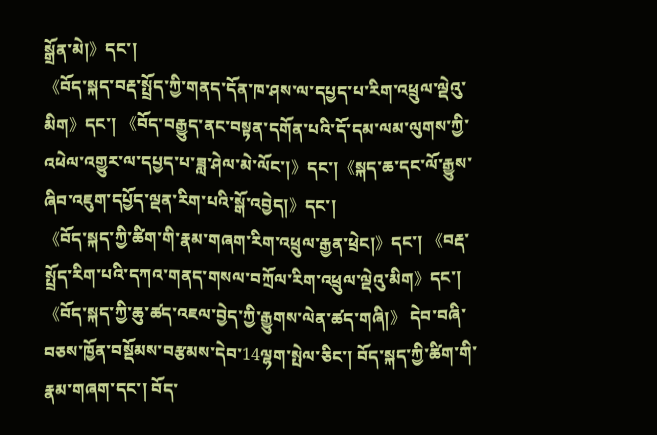སྒྲོན་མེ།》དང་།
《བོད་སྐད་བརྡ་སྤྲོད་ཀྱི་གནད་དོན་ཁ་ཤས་ལ་དཔྱད་པ་རིག་འཕྲུལ་ལྡེའུ་མིག》དང་། 《བོད་བརྒྱུད་ནང་བསྟན་དགོན་པའི་དོ་དམ་ལམ་ལུགས་ཀྱི་འཕེལ་འགྱུར་ལ་དཔྱད་པ་ཟླ་ཤེལ་མེ་ལོང་།》དང་།《སྐད་ཆ་དང་ལོ་རྒྱུས་ཞིབ་འཇུག་དཔྱོད་ལྡན་རིག་པའི་སྒོ་འབྱེད།》དང་།
《བོད་སྐད་ཀྱི་ཚིག་གི་རྣམ་གཞག་རིག་འཕྲུལ་རྒྱན་ཕྲེང།》དང་། 《བརྡ་སྤྲོད་རིག་པའི་དཀའ་གནད་གསལ་བཀྲོལ་རིག་འཕྲུལ་ལྡེའུ་མིག》དང་། 《བོད་སྐད་ཀྱི་ཆུ་ཚད་འཇལ་བྱེད་ཀྱི་རྒྱུགས་ལེན་ཚད་གཞི།》 དེབ་བཞི་བཅས་ཁྱོན་བསྡོམས་བརྩམས་དེབ་14ལྷག་སྤེལ་ཅིང་། བོད་སྐད་ཀྱི་ཚིག་གི་རྣམ་གཞག་དང་། བོད་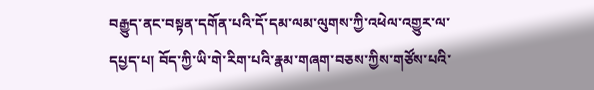བརྒྱུད་ནང་བསྟན་དགོན་པའི་དོ་དམ་ལམ་ལུགས་ཀྱི་འཕེལ་འགྱུར་ལ་དཔྱད་པ། བོད་ཀྱི་ཡི་གེ་རིག་པའི་རྣམ་གཞག་བཅས་ཀྱིས་གཙོས་པའི་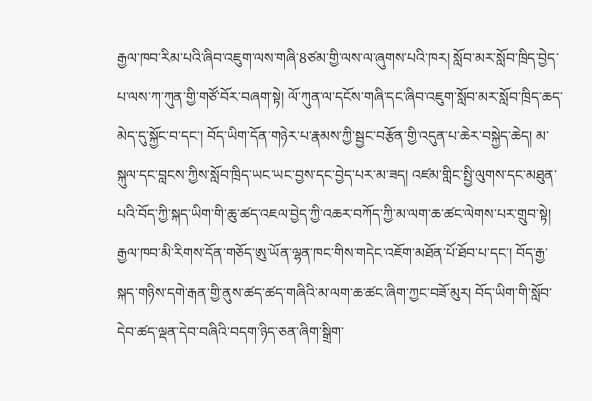རྒྱལ་ཁབ་རིམ་པའི་ཞིབ་འཇུག་ལས་གཞི་8ཙམ་གྱི་ལས་ལ་ཞུགས་པའི་ཁར། སློབ་མར་སློབ་ཁྲིད་བྱེད་པ་ལས་ཀ་ཀུན་གྱི་གཙོ་བོར་བཞག་སྟེ། ལོ་ཀུན་ལ་དངོས་གཞི་དང་ཞིབ་འཇུག་སློབ་མར་སློབ་ཁྲིད་ཆད་མེད་དུ་སྐྱོང་བ་དང་། བོད་ཡིག་དོན་གཉེར་པ་རྣམས་ཀྱི་སྦྱང་བརྩོན་གྱི་འདུན་པ་ཆེར་བསྐྱེད་ཆེད། མ་སྐུལ་དང་བླངས་ཀྱིས་སློབ་ཁྲིད་ཡང་ཡང་བྱས་དང་བྱེད་པར་མ་ཟད། འཛམ་གླིང་སྤྱི་ལུགས་དང་མཐུན་པའི་བོད་ཀྱི་སྐད་ཡིག་གི་ཆུ་ཚད་འཇལ་བྱེད་ཀྱི་འཆར་བཀོད་ཀྱི་མ་ལག་ཆ་ཚང་ལེགས་པར་གྲུབ་སྟེ། རྒྱལ་ཁབ་མི་རིགས་དོན་གཅོད་ཨུ་ཡོན་ལྷན་ཁང་གིས་གདེང་འཇོག་མཐོན་པོ་ཐོབ་པ་དང་། བོད་རྒྱ་སྐད་གཉིས་དགེ་རྒན་གྱི་ནུས་ཚད་ཚད་གཞིའི་མ་ལག་ཆ་ཚང་ཞིག་ཀྱང་བཟོ་མུར། བོད་ཡིག་གི་སློབ་དེབ་ཚད་ལྡན་དེབ་བཞིའི་བདག་ཉིད་ཅན་ཞིག་སྒྲིག་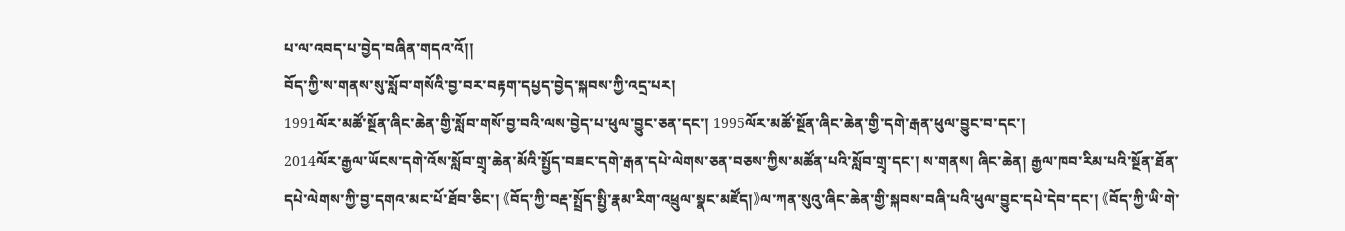པ་ལ་འབད་པ་བྱེད་བཞིན་གདའ་འོ།།
བོད་ཀྱི་ས་གནས་སུ་སློབ་གསོའི་བྱ་བར་བརྟག་དཔྱད་བྱེད་སྐབས་ཀྱི་འདྲ་པར།
1991ལོར་མཚོ་སྔོན་ཞིང་ཆེན་གྱི་སློབ་གསོ་བྱ་བའི་ལས་བྱེད་པ་ཕུལ་བྱུང་ཅན་དང་། 1995ལོར་མཚོ་སྔོན་ཞིང་ཆེན་གྱི་དགེ་རྒན་ཕུལ་བྱུང་བ་དང་།
2014ལོར་རྒྱལ་ཡོངས་དགེ་འོས་སློབ་གྲྭ་ཆེན་མོའི་སྤྱོད་བཟང་དགེ་རྒན་དཔེ་ལེགས་ཅན་བཅས་ཀྱིས་མཚོན་པའི་སློབ་གྲྭ་དང་། ས་གནས། ཞིང་ཆེན། རྒྱལ་ཁབ་རིམ་པའི་སྔོན་ཐོན་དཔེ་ལེགས་ཀྱི་བྱ་དགའ་མང་པོ་ཐོབ་ཅིང་། 《བོད་ཀྱི་བརྡ་སྤྲོད་སྤྱི་རྣམ་རིག་འཕྲུལ་སྣང་མཛོད།》ལ་ཀན་སུའུ་ཞིང་ཆེན་གྱི་སྐབས་བཞི་པའི་ཕུལ་བྱུང་དཔེ་དེབ་དང་། 《བོད་ཀྱི་ཡི་གེ་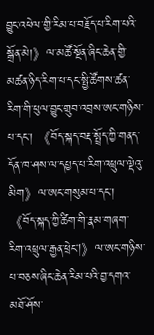བྱུང་འཕེལ་གྱི་རིམ་པ་བརྗོད་པ་རིག་པའི་སྒྲོན་མེ།》ལ་མཚོ་སྔོན་ཞིང་ཆེན་གྱི་མཚན་ཉིད་རིག་པ་དང་སྤྱི་ཚོགས་ཚན་རིག་གི་ཕུལ་བྱུང་གྲུབ་འབྲས་ཨང་གཉིས་པ་དང་། 《བོད་སྐད་བརྡ་སྤྲོད་ཀྱི་གནད་དོན་ཁ་ཤས་ལ་དཔྱད་པ་རིག་འཕྲུལ་ལྡེའུ་མིག》ལ་ཨང་གསུམ་པ་དང་། 《བོད་སྐད་ཀྱི་ཚིག་གི་རྣམ་གཞག་རིག་འཕྲུལ་རྒྱན་ཕྲེང།》ལ་ཨང་གཉིས་པ་བཅས་ཞིང་ཆེན་རིམ་པའི་བྱ་དགའ་མཐོ་ཤོས་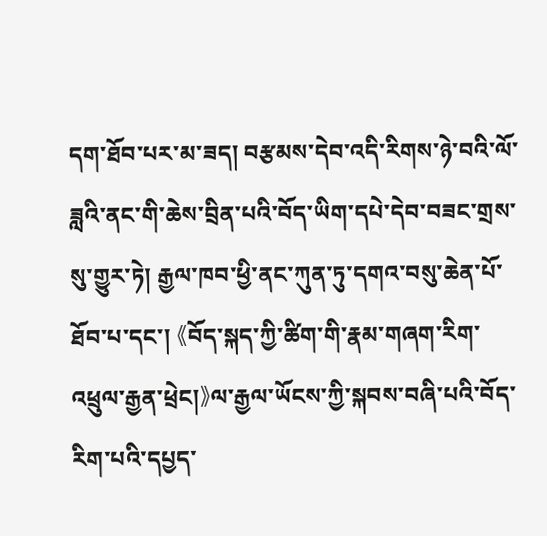དག་ཐོབ་པར་མ་ཟད། བརྩམས་དེབ་འདི་རིགས་ཉེ་བའི་ལོ་ཟླའི་ནང་གི་ཆེས་བྲིན་པའི་བོད་ཡིག་དཔེ་དེབ་བཟང་གྲས་སུ་གྱུར་ཏེ། རྒྱལ་ཁབ་ཕྱི་ནང་ཀུན་ཏུ་དགའ་བསུ་ཆེན་པོ་ཐོབ་པ་དང་། 《བོད་སྐད་ཀྱི་ཚིག་གི་རྣམ་གཞག་རིག་འཕྲུལ་རྒྱན་ཕྲེང།》ལ་རྒྱལ་ཡོངས་ཀྱི་སྐབས་བཞི་པའི་བོད་རིག་པའི་དཔྱད་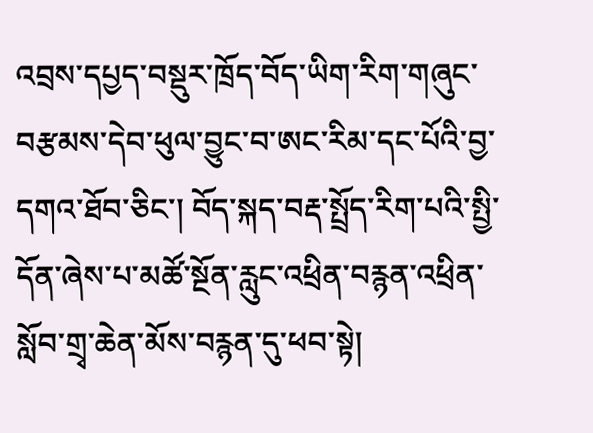འབྲས་དཔྱད་བསྡུར་ཁྲོད་བོད་ཡིག་རིག་གཞུང་བརྩམས་དེབ་ཕུལ་བྱུང་བ་ཨང་རིམ་དང་པོའི་བྱ་དགའ་ཐོབ་ཅིང་། བོད་སྐད་བརྡ་སྤྲོད་རིག་པའི་སྤྱི་དོན་ཞེས་པ་མཚོ་སྔོན་རླུང་འཕྲིན་བརྙན་འཕྲིན་སློབ་གྲྭ་ཆེན་མོས་བརྙན་དུ་ཕབ་སྟེ།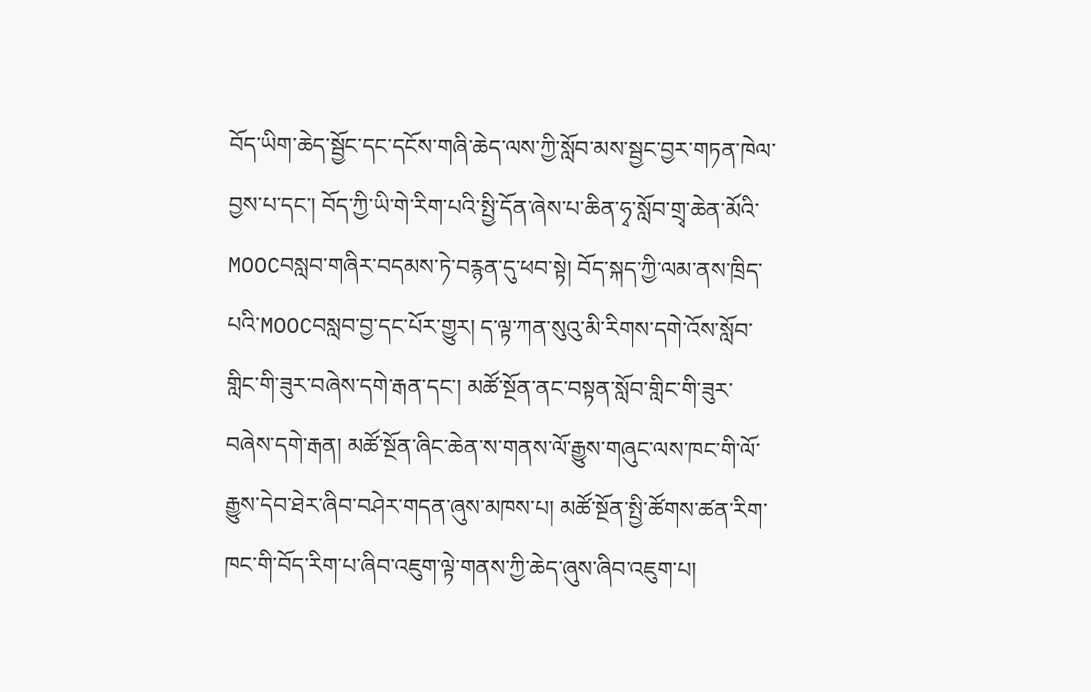བོད་ཡིག་ཆེད་སྦྱོང་དང་དངོས་གཞི་ཆེད་ལས་ཀྱི་སློབ་མས་སྦྱང་བྱར་གཏན་ཁེལ་བྱས་པ་དང་། བོད་ཀྱི་ཡི་གེ་རིག་པའི་སྤྱི་དོན་ཞེས་པ་ཆིན་ཧྭ་སློབ་གྲྭ་ཆེན་མོའི་MOOCབསླབ་གཞིར་བདམས་ཏེ་བརྙན་དུ་ཕབ་སྟེ། བོད་སྐད་ཀྱི་ལམ་ནས་ཁྲིད་པའི་MOOCབསླབ་བྱ་དང་པོར་གྱུར། ད་ལྟ་ཀན་སུའུ་མི་རིགས་དགེ་འོས་སློབ་གླིང་གི་ཟུར་བཞེས་དགེ་རྒན་དང་། མཚོ་སྔོན་ནང་བསྟན་སློབ་གླིང་གི་ཟུར་བཞེས་དགེ་རྒན། མཚོ་སྔོན་ཞིང་ཆེན་ས་གནས་ལོ་རྒྱུས་གཞུང་ལས་ཁང་གི་ལོ་རྒྱུས་དེབ་ཐེར་ཞིབ་བཤེར་གདན་ཞུས་མཁས་པ། མཚོ་སྔོན་སྤྱི་ཚོགས་ཚན་རིག་ཁང་གི་བོད་རིག་པ་ཞིབ་འཇུག་ལྟེ་གནས་ཀྱི་ཆེད་ཞུས་ཞིབ་འཇུག་པ།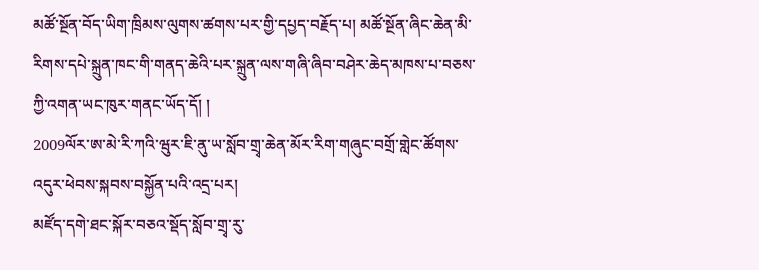མཚོ་སྔོན་བོད་ཡིག་ཁྲིམས་ལུགས་ཚགས་པར་གྱི་དཔྱད་བརྗོད་པ། མཚོ་སྔོན་ཞིང་ཆེན་མི་རིགས་དཔེ་སྐྲུན་ཁང་གི་གནད་ཆེའི་པར་སྐྲུན་ལས་གཞི་ཞིབ་བཤེར་ཆེད་མཁས་པ་བཅས་ཀྱི་འགན་ཡང་ཁུར་གནང་ཡོད་དོ། །
2009ལོར་ཨ་མེ་རི་ཀའི་ཝུར་ཇི་ནུ་ཡ་སློབ་གྲྭ་ཆེན་མོར་རིག་གཞུང་བགྲོ་གླེང་ཚོགས་འདུར་ཕེབས་སྐབས་བསྐྱོན་པའི་འདྲ་པར།
མཛོད་དགེ་ཐང་སྐོར་བཅའ་སྡོད་སློབ་གྲྭ་རུ་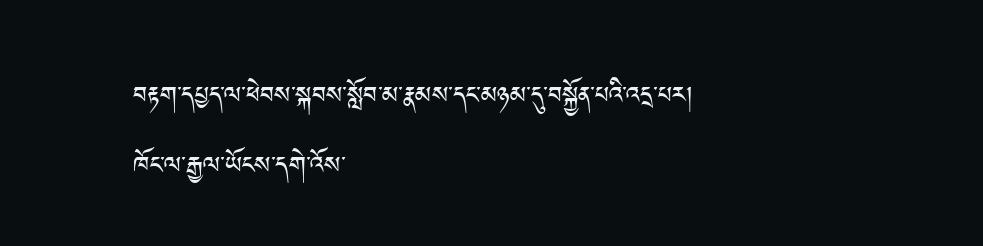བརྟག་དཔྱད་ལ་ཕེབས་སྐབས་སློབ་མ་རྣམས་དང་མཉམ་དུ་བསྐྱོན་པའི་འདྲ་པར།
ཁོང་ལ་རྒྱལ་ཡོངས་དགེ་འོས་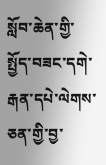སློབ་ཆེན་གྱི་སྤྱོད་བཟང་དགེ་རྒན་དཔེ་ལེགས་ཅན་གྱི་བྱ་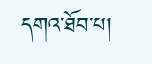དགའ་ཐོབ་པ།